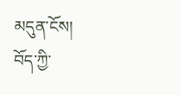མདུན་ངོས།
བོད་ཀྱི་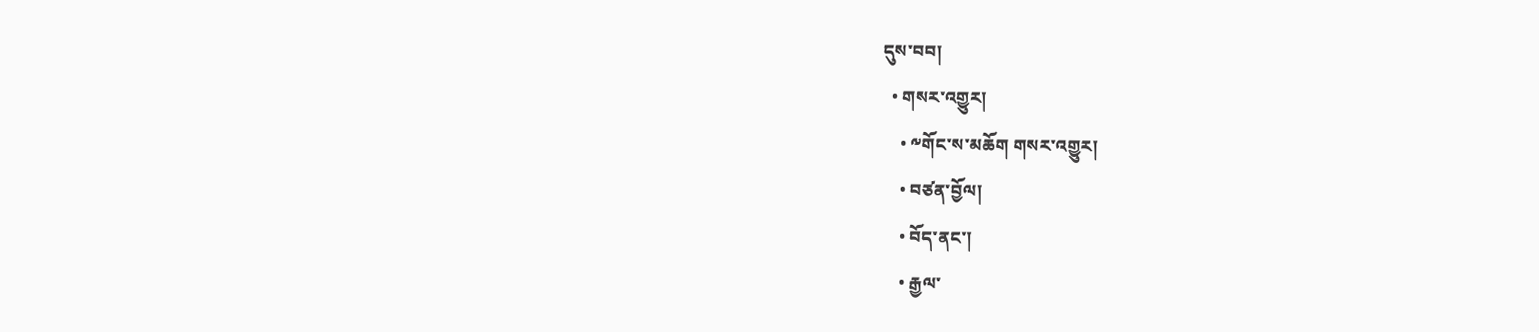དུས་བབ།
  • གསར་འགྱུར།
    • ༸གོང་ས་མཆོག གསར་འགྱུར།
    • བཙན་བྱོལ།
    • བོད་ནང་།
    • རྒྱལ་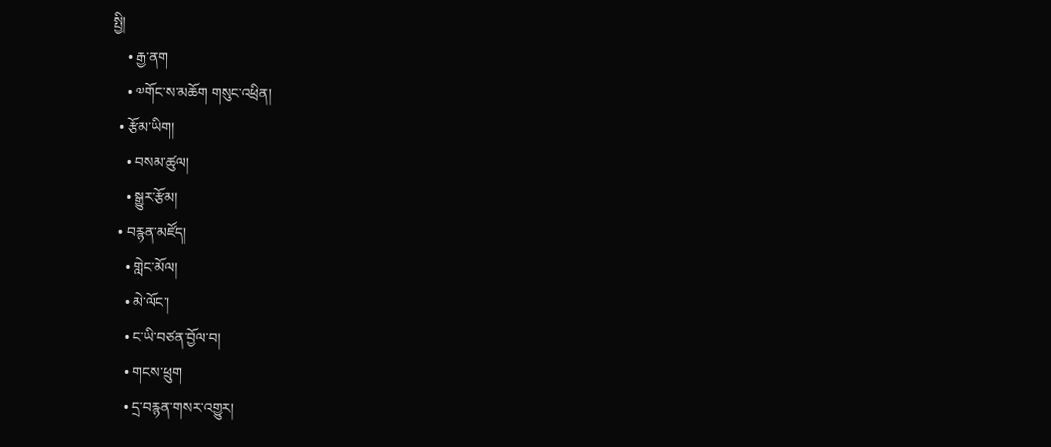སྤྱི།
    • རྒྱ་ནག
    • ༧གོང་ས་མཆོག གསུང་འཕྲིན།
  • རྩོམ་ཡིག།
    • བསམ་ཚུལ།
    • སྒྱུར་རྩོམ།
  • བརྙན་མཛོད།
    • གླེང་མོལ།
    • མེ་ལོང་།
    • ང་ཡི་བཙན་བྱོལ་བ།
    • གངས་ཕྲུག
    • དྲ་བརྙན་གསར་འགྱུར།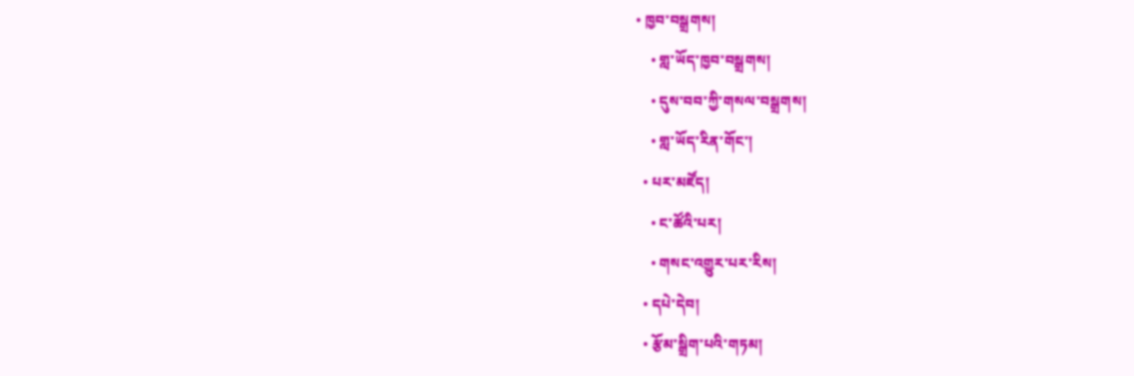• ཁྱབ་བསྒྲགས།
    • གླ་ཡོད་ཁྱབ་བསྒྲགས།
    • དུས་བབ་ཀྱི་གསལ་བསྒྲགས།
    • གླ་ཡོད་རིན་གོང་།
  • པར་མཛོད།
    • ང་ཚོའི་པར།
    • གསང་འགྱུར་པར་རིས།
  • དཔེ་དེབ།
  • རྩོམ་སྒྲིག་པའི་གཏམ།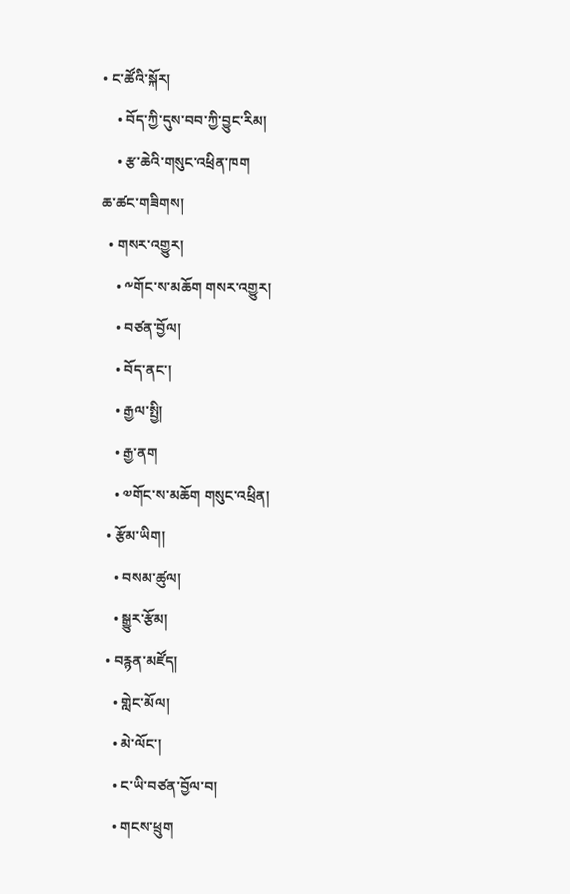• ང་ཚོའི་སྐོར།
    • བོད་ཀྱི་དུས་བབ་ཀྱི་བྱུང་རིམ།
    • རྩ་ཆེའི་གསུང་འཕྲིན་ཁག
ཆ་ཚང་གཟིགས།
  • གསར་འགྱུར།
    • ༸གོང་ས་མཆོག གསར་འགྱུར།
    • བཙན་བྱོལ།
    • བོད་ནང་།
    • རྒྱལ་སྤྱི།
    • རྒྱ་ནག
    • ༧གོང་ས་མཆོག གསུང་འཕྲིན།
  • རྩོམ་ཡིག།
    • བསམ་ཚུལ།
    • སྒྱུར་རྩོམ།
  • བརྙན་མཛོད།
    • གླེང་མོལ།
    • མེ་ལོང་།
    • ང་ཡི་བཙན་བྱོལ་བ།
    • གངས་ཕྲུག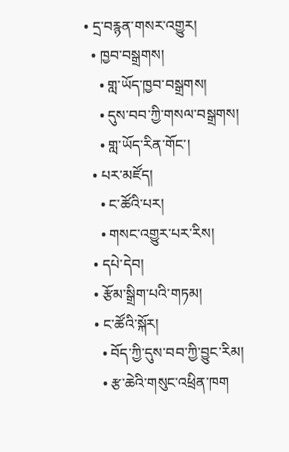• དྲ་བརྙན་གསར་འགྱུར།
  • ཁྱབ་བསྒྲགས།
    • གླ་ཡོད་ཁྱབ་བསྒྲགས།
    • དུས་བབ་ཀྱི་གསལ་བསྒྲགས།
    • གླ་ཡོད་རིན་གོང་།
  • པར་མཛོད།
    • ང་ཚོའི་པར།
    • གསང་འགྱུར་པར་རིས།
  • དཔེ་དེབ།
  • རྩོམ་སྒྲིག་པའི་གཏམ།
  • ང་ཚོའི་སྐོར།
    • བོད་ཀྱི་དུས་བབ་ཀྱི་བྱུང་རིམ།
    • རྩ་ཆེའི་གསུང་འཕྲིན་ཁག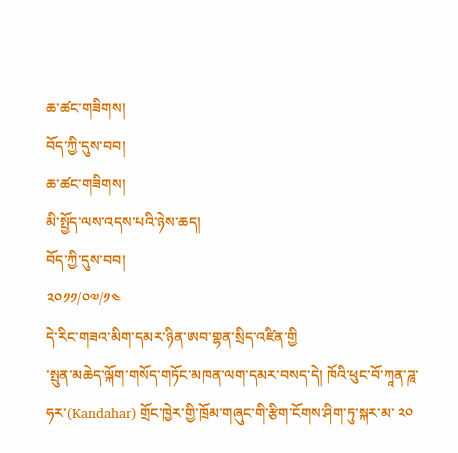ཆ་ཚང་གཟིགས།
བོད་ཀྱི་དུས་བབ།
ཆ་ཚང་གཟིགས།
མི་སྤྱོད་ལས་འདས་པའི་ཉེས་ཆད།
བོད་ཀྱི་དུས་བབ།
༢༠༡༡/༠༧/༡༤
དེ་རིང་གཟའ་མིག་དམར་ཉིན་ཨབ་གྷན་སྲིད་འཛིན་གྱི
་སྤུན་མཆེད་ལྐོག་གསོད་གཏོང་མཁན་ལག་དམར་བསད་དེ། ཁོའི་ཕུང་བོ་ཀཱན་ཌཱ་ཧར་(Kandahar) གྲོང་ཁྱེར་གྱི་ཁྲོམ་གཞུང་གི་རྩིག་ངོགས་ཤིག་ཏུ་སྐར་མ་ ༢༠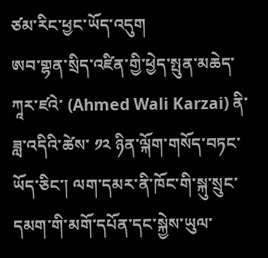ཙམ་རིང་ཕྱང་ཡོད་འདུག
ཨབ་གྷན་སྲིད་འཛིན་གྱི་ཕྱེད་སྤུན་མཆེད་ཀཱར་ཛའེ་ (Ahmed Wali Karzai) ནི་ཟླ་འདིའི་ཚེས་ ༡༢ ཉིན་ལྐོག་གསོད་བཏང་ཡོད་ཅིང་། ལག་དམར་ནི་ཁོང་གི་སྐུ་སྲུང་དམག་གི་མགོ་དཔོན་དང་སྐྱེས་ཡུལ་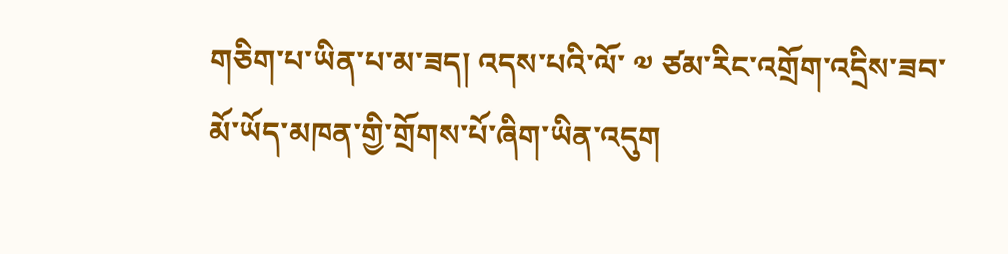གཅིག་པ་ཡིན་པ་མ་ཟད། འདས་པའི་ལོ་ ༧ ཙམ་རིང་འགྲོག་འདྲིས་ཟབ་མོ་ཡོད་མཁན་གྱི་གྲོགས་པོ་ཞིག་ཡིན་འདུག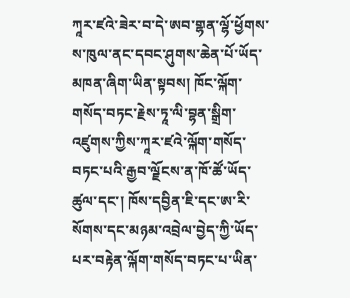ཀཱར་ཛའེ་ཟེར་བ་དེ་ཨབ་གྷན་ལྷོ་ཕྱོགས་ས་ཁུལ་ནང་དབང་ཤུགས་ཆེན་པོ་ཡོད་མཁན་ཞིག་ཡིན་སྟབས། ཁོང་ལྐོག་གསོད་བཏང་རྗེས་ཏཱ་ལི་བྷན་སྒྲིག་འཛུགས་ཀྱིས་ཀཱར་ཛའེ་ལྐོག་གསོད་བཏང་པའི་རྒྱབ་ལྗོངས་ན་ཁོ་ཚོ་ཡོད་ཚུལ་དང་། ཁོས་དབྱིན་ཇི་དང་ཨ་རི་སོགས་དང་མཉམ་འབྲེལ་བྱེད་ཀྱི་ཡོད་པར་བརྟེན་ལྐོག་གསོད་བཏང་པ་ཡིན་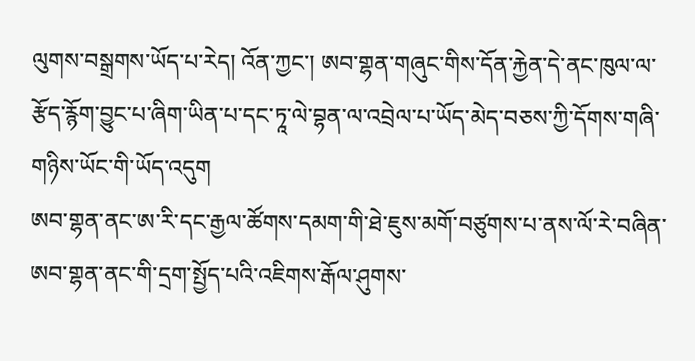ལུགས་བསྒྲགས་ཡོད་པ་རེད། འོན་ཀྱང་། ཨབ་གྷན་གཞུང་གིས་དོན་རྐྱེན་དེ་ནང་ཁུལ་ལ་རྩོད་རྙོག་བྱུང་པ་ཞིག་ཡིན་པ་དང་ཏཱ་ལེ་བྷན་ལ་འབྲེལ་པ་ཡོད་མེད་བཅས་ཀྱི་དོགས་གཞི་གཉིས་ཡོང་གི་ཡོད་འདུག
ཨབ་གྷན་ནང་ཨ་རི་དང་རྒྱལ་ཚོགས་དམག་གི་ཐེ་ཇུས་མགོ་བཙུགས་པ་ནས་ལོ་རེ་བཞིན་ཨབ་གྷན་ནང་གི་དྲག་སྤྱོད་པའི་འཇིགས་རྒོལ་ཤུགས་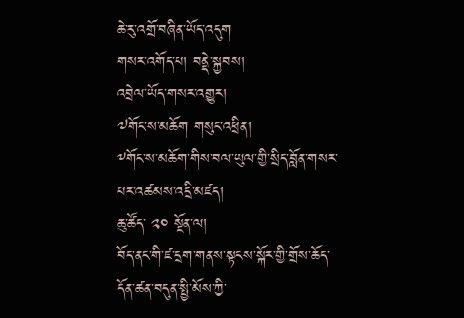ཆེ་རུ་འགྲོ་བཞིན་ཡོད་འདུག
གསར་འགོད་པ། བནྡེ་སྐྱབས།
འབྲེལ་ཡོད་གསར་འགྱུར།
༧གོང་ས་མཆོག གསུང་འཕྲིན།
༸གོང་ས་མཆོག་གིས་བལ་ཡུལ་གྱི་སྲིད་བློན་གསར་པར་འཚམས་འདྲི་མཛད།
ཆུ་ཚོད་ ༢༠ སྔོན་ལ།
བོད་ནང་གི་ཛ་དྲག་གནས་སྟངས་སྐོར་གྱི་གྲོས་ཆོད་དོན་ཚན་བདུན་སྤྱི་མོས་ཀྱི་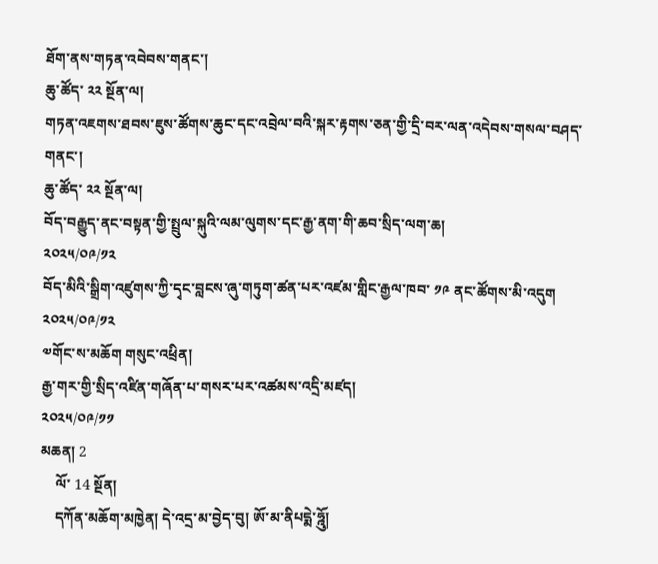ཐོག་ནས་གཏན་འབེབས་གནང་།
ཆུ་ཚོད་ ༢༢ སྔོན་ལ།
གཏན་འཇགས་ཐབས་ཇུས་ཚོགས་ཆུང་དང་འབྲེལ་བའི་སྐར་རྟགས་ཅན་གྱི་དྲི་བར་ལན་འདེབས་གསལ་བཤད་གནང་།
ཆུ་ཚོད་ ༢༢ སྔོན་ལ།
བོད་བརྒྱུད་ནང་བསྟན་གྱི་སྤྲུལ་སྐུའི་ལམ་ལུགས་དང་རྒྱ་ནག་གི་ཆབ་སྲིད་ལག་ཆ།
༢༠༢༥/༠༩/༡༢
བོད་མིའི་སྒྲིག་འཛུགས་ཀྱི་དྭང་བླངས་ཞུ་གཏུག་ཚན་པར་འཛམ་གླིང་རྒྱལ་ཁབ་ ༡༩ ནང་ཚོགས་མི་འདུག
༢༠༢༥/༠༩/༡༢
༧གོང་ས་མཆོག གསུང་འཕྲིན།
རྒྱ་གར་གྱི་སྲིད་འཛིན་གཞོན་པ་གསར་པར་འཚམས་འདྲི་མཛད།
༢༠༢༥/༠༩/༡༡
མཆན། 2
    ལོ་ 14 སྔོན།
    དཀོན་མཆོག་མཁྱེན། དེ་འདྲ་མ་བྱེད་བུ། ཨོ་མ་ནིཔདྨེ་ཧྰོུ།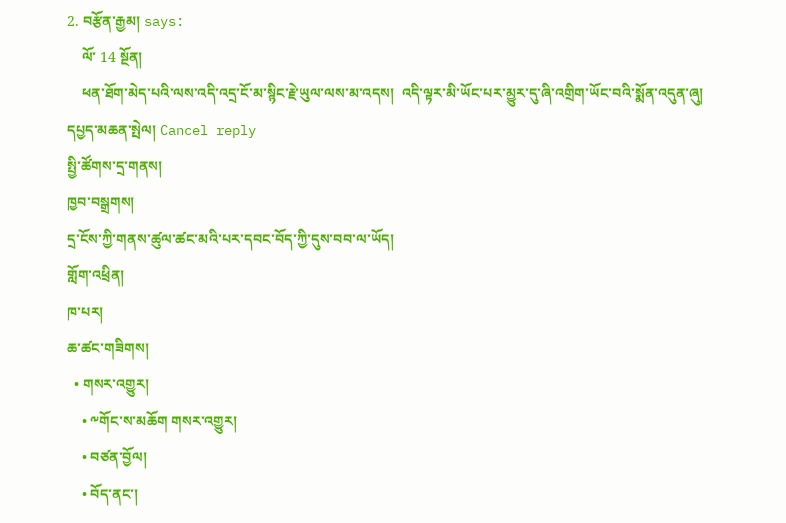2. བརྩོན་རྒྱམ། says:
    ལོ་ 14 སྔོན།
    ཕན་ཐོག་མེད་པའི་ལས་འདི་འདྲ་ངོ་མ་སྙིང་རྗེ་ཡུལ་ལས་མ་འདས།  འདི་ལྟར་མི་ཡོང་པར་མྱུར་དུ་ཞི་འགྲིག་ཡོང་བའི་སྨོན་འདུན་ཞུ།
དཔྱད་མཆན་སྤེལ། Cancel reply
སྤྱི་ཚོགས་དྲ་གནས།
ཁྱབ་བསྒྲགས།
དྲ་ངོས་ཀྱི་གནས་ཚུལ་ཚང་མའི་པར་དབང་བོད་ཀྱི་དུས་བབ་ལ་ཡོད།
གློག་འཕྲིན།
ཁ་པར།
ཆ་ཚང་གཟིགས།
  • གསར་འགྱུར།
    • ༸གོང་ས་མཆོག གསར་འགྱུར།
    • བཙན་བྱོལ།
    • བོད་ནང་།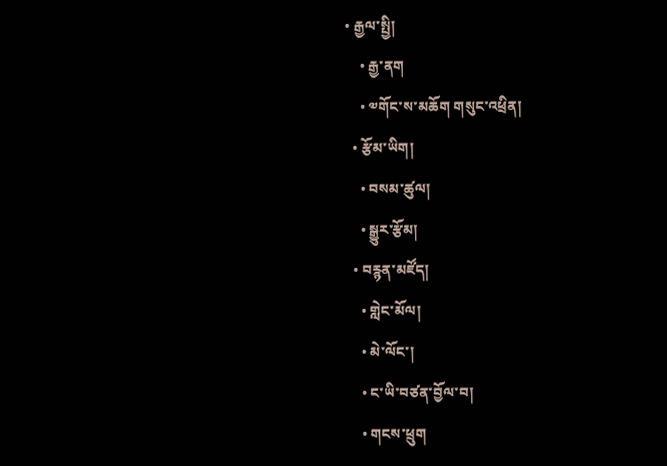• རྒྱལ་སྤྱི།
    • རྒྱ་ནག
    • ༧གོང་ས་མཆོག གསུང་འཕྲིན།
  • རྩོམ་ཡིག།
    • བསམ་ཚུལ།
    • སྒྱུར་རྩོམ།
  • བརྙན་མཛོད།
    • གླེང་མོལ།
    • མེ་ལོང་།
    • ང་ཡི་བཙན་བྱོལ་བ།
    • གངས་ཕྲུག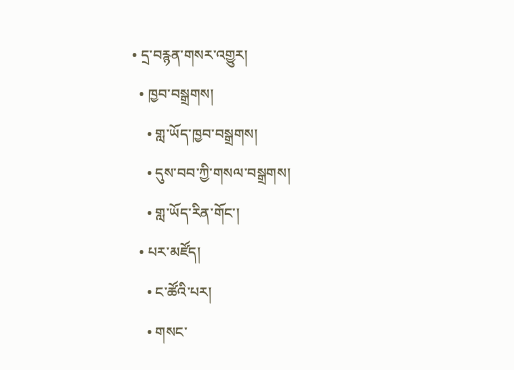• དྲ་བརྙན་གསར་འགྱུར།
  • ཁྱབ་བསྒྲགས།
    • གླ་ཡོད་ཁྱབ་བསྒྲགས།
    • དུས་བབ་ཀྱི་གསལ་བསྒྲགས།
    • གླ་ཡོད་རིན་གོང་།
  • པར་མཛོད།
    • ང་ཚོའི་པར།
    • གསང་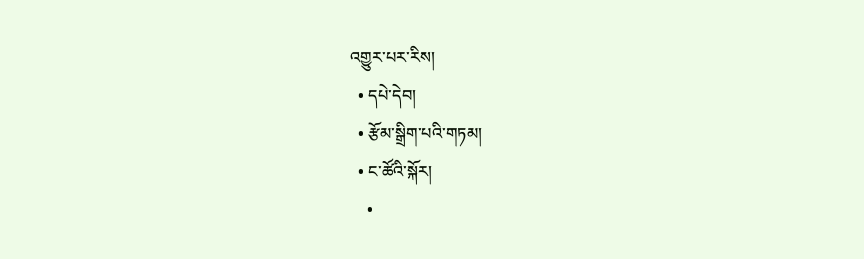འགྱུར་པར་རིས།
  • དཔེ་དེབ།
  • རྩོམ་སྒྲིག་པའི་གཏམ།
  • ང་ཚོའི་སྐོར།
    •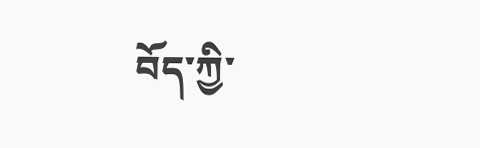བོད་ཀྱི་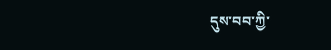དུས་བབ་ཀྱི་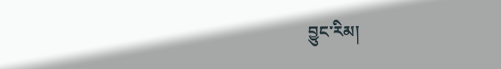བྱུང་རིམ།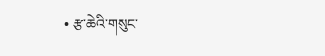• རྩ་ཆེའི་གསུང་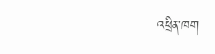འཕྲིན་ཁག